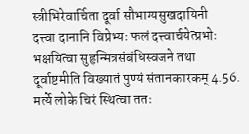स्त्रीभिरेवार्चिता दूर्वा सौभाग्यसुखदायिनी
दत्त्वा दानानि विप्रेभ्यः फलं दत्त्वार्चयेत्प्रभोः
भक्षयित्वा सुहृन्मित्रसंबंधिस्वजने तथा
दूर्वाष्टमीति विख्यातं पुण्यं संतानकारकम् 4.56.
मर्त्ये लोके चिरं स्थित्वा ततः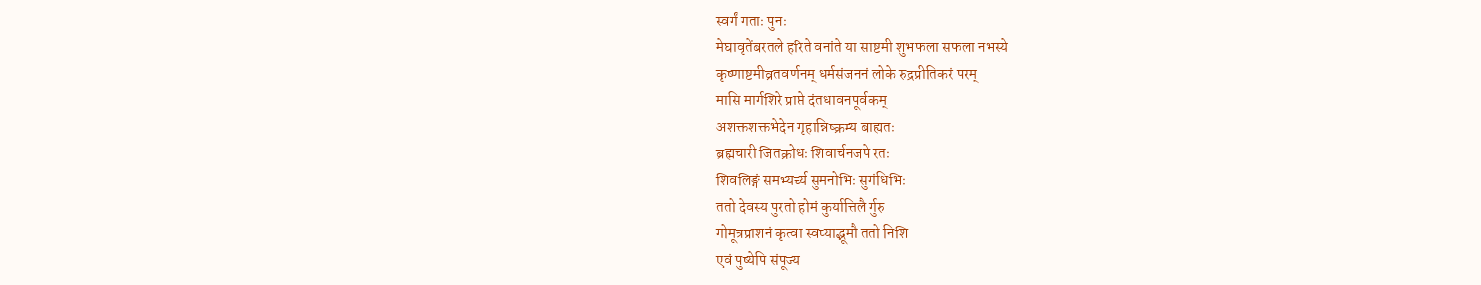स्वर्गं गताः पुनः
मेघावृतेंबरतले हरिते वनांते या साष्टमी शुभफला सफला नभस्ये
कृष्णाष्टमीव्रतवर्णनम् धर्मसंजननं लोके रुद्रप्रीतिकरं परम्
मासि मार्गशिरे प्राप्ते दंतधावनपूर्वकम्
अशक्तशक्तभेदेन गृहान्निष्क्रम्य बाह्यतः
ब्रह्मचारी जितक्रोधः शिवार्चनजपे रतः
शिवलिङ्गं समभ्यर्च्य सुमनोभिः सुगंधिभिः
ततो देवस्य पुरतो होमं कुर्यात्तिलै र्गुरु
गोमूत्रप्राशनं कृत्वा स्वप्याद्भूमौ ततो निशि
एवं पुष्येपि संपूज्य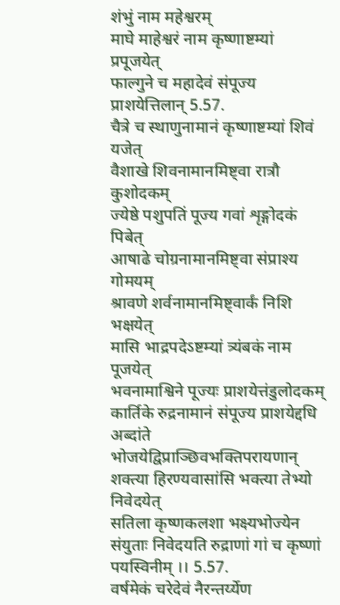शंभुं नाम महेश्वरम्
माघे माहेश्वरं नाम कृष्णाष्टम्यां प्रपूजयेत्
फाल्गुने च महादेवं संपूज्य प्राशयेत्तिलान् 5.57.
चैत्रे च स्थाणुनामानं कृष्णाष्टम्यां शिवं यजेत्
वैशाखे शिवनामानमिष्ट्वा रात्रौ कुशोदकम्
ज्येष्ठे पशुपतिं पूज्य गवां शृङ्गोदकं पिबेत्
आषाढे चोग्रनामानमिष्ट्वा संप्राश्य गोमयम्
श्रावणे शर्वनामानमिष्ट्वार्कं निशि भक्षयेत्
मासि भाद्रपदेऽष्टम्यां त्र्यंबकं नाम पूजयेत्
भवनामाश्विने पूज्यः प्राशयेत्तंडुलोदकम्
कार्तिके रुद्रनामानं संपूज्य प्राशयेद्दधि
अब्दांते भोजयेद्विप्राञ्छिवभक्तिपरायणान् शक्त्या हिरण्यवासांसि भक्त्या तेभ्यो निवेदयेत्
सतिला कृष्णकलशा भक्ष्यभोज्येन संयुताः निवेदयति रुद्राणां गां च कृष्णां पयस्विनीम् ।। 5.57.
वर्षमेकं चरेदेवं नैरन्तर्य्येण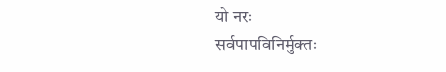यो नरः
सर्वपापविनिर्मुक्तः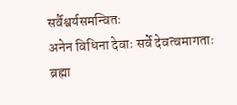सर्वैश्वर्यसमन्वितः
अनेन विधिना देवाः सर्वे देवत्वमागताः
ब्रह्मा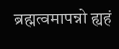ब्रह्मत्वमापन्नो ह्यहं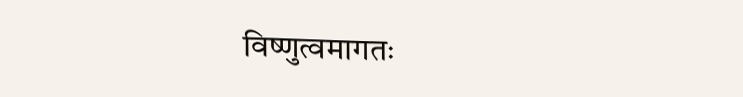विष्णुत्वमागतः